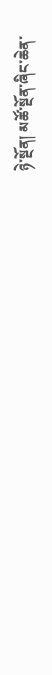ཉེ་སྔོན། མཚོ་སྔོན་ཞིང་ཆེན་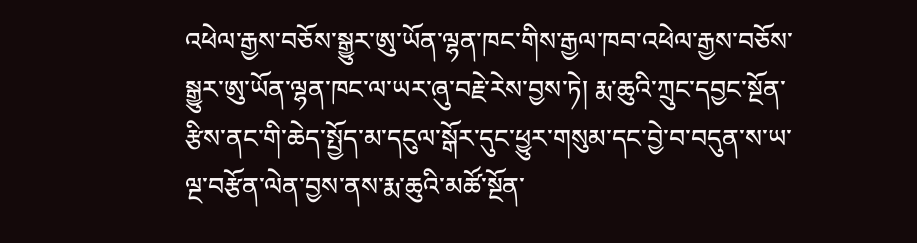འཕེལ་རྒྱས་བཅོས་སྒྱུར་ཨུ་ཡོན་ལྷན་ཁང་གིས་རྒྱལ་ཁབ་འཕེལ་རྒྱས་བཅོས་སྒྱུར་ཨུ་ཡོན་ལྷན་ཁང་ལ་ཡར་ཞུ་བརྗེ་རེས་བྱས་ཏེ། རྨ་ཆུའི་ཀྲུང་དབྱང་སྔོན་རྩིས་ནང་གི་ཆེད་སྤྱོད་མ་དངུལ་སྒོར་དུང་ཕྱུར་གསུམ་དང་བྱེ་བ་བདུན་ས་ཡ་ལྔ་བརྩོན་ལེན་བྱས་ནས་རྨ་ཆུའི་མཚོ་སྔོན་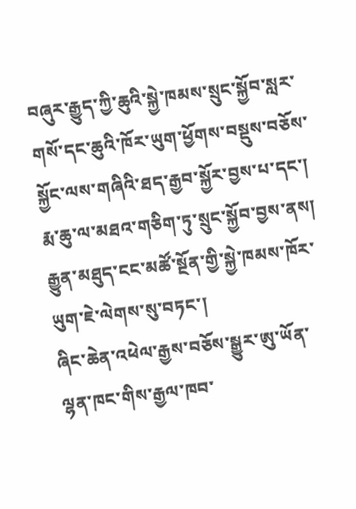བཞུར་རྒྱུད་ཀྱི་ཆུའི་སྐྱེ་ཁམས་སྲུང་སྐྱོབ་སླར་གསོ་དང་ཆུའི་ཁོར་ཡུག་ཕྱོགས་བསྡུས་བཅོས་སྐྱོང་ལས་གཞིའི་ཐད་རྒྱབ་སྐྱོར་བྱས་པ་དང་། རྨ་ཆུ་ལ་མཐའ་གཅིག་ཏུ་སྲུང་སྐྱོབ་བྱས་ནས། རྒྱུན་མཐུད་ངང་མཚོ་སྔོན་གྱི་སྐྱེ་ཁམས་ཁོར་ཡུག་ཇེ་ལེགས་སུ་བཏང་།
ཞིང་ཆེན་འཕེལ་རྒྱས་བཅོས་སྒྱུར་ཨུ་ཡོན་ལྷན་ཁང་གིས་རྒྱལ་ཁབ་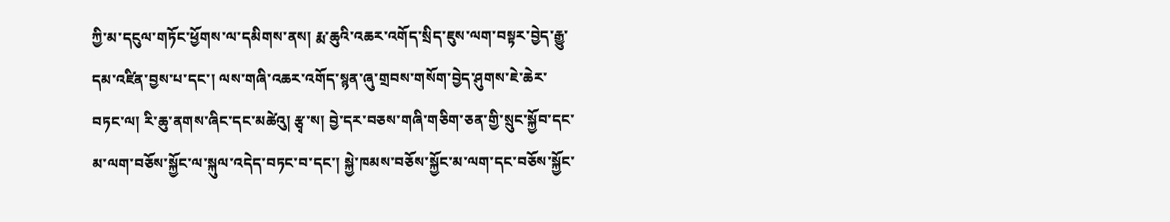ཀྱི་མ་དངུལ་གཏོང་ཕྱོགས་ལ་དམིགས་ནས། རྨ་ཆུའི་འཆར་འགོད་སྲིད་ཇུས་ལག་བསྟར་བྱེད་རྒྱུ་དམ་འཛིན་བྱས་པ་དང་། ལས་གཞི་འཆར་འགོད་སྙན་ཞུ་གྲབས་གསོག་བྱེད་ཤུགས་ཇེ་ཆེར་བཏང་ལ། རི་ཆུ་ནགས་ཞིང་དང་མཚེའུ། རྩྭ་ས། བྱེ་དར་བཅས་གཞི་གཅིག་ཅན་གྱི་སྲུང་སྐྱོབ་དང་མ་ལག་བཅོས་སྐྱོང་ལ་སྐུལ་འདེད་བཏང་བ་དང་། སྐྱེ་ཁམས་བཅོས་སྐྱོང་མ་ལག་དང་བཅོས་སྐྱོང་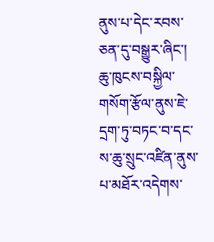ནུས་པ་དེང་རབས་ཅན་དུ་བསྒྱུར་ཞིང་། ཆུ་ཁུངས་བསྐྱིལ་གསོག་རྩོལ་ནུས་ཇེ་དྲག་ཏུ་བཏང་བ་དང་ས་ཆུ་སྲུང་འཛིན་ནུས་པ་མཐོར་འདེགས་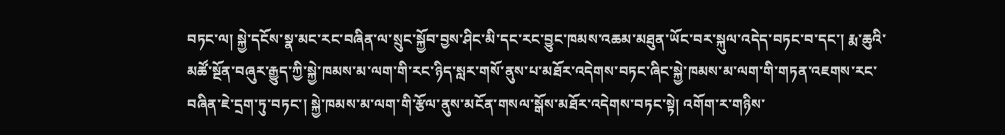བཏང་ལ། སྐྱེ་དངོས་སྣ་མང་རང་བཞིན་ལ་སྲུང་སྐྱོབ་བྱས་ཤིང་མི་དང་རང་བྱུང་ཁམས་འཆམ་མཐུན་ཡོང་བར་སྐུལ་འདེད་བཏང་བ་དང་། རྨ་ཆུའི་མཚོ་སྔོན་བཞུར་རྒྱུད་ཀྱི་སྐྱེ་ཁམས་མ་ལག་གི་རང་ཉིད་སླར་གསོ་ནུས་པ་མཐོར་འདེགས་བཏང་ཞིང་སྐྱེ་ཁམས་མ་ལག་གི་གཏན་འཇགས་རང་བཞིན་ཇེ་དྲག་ཏུ་བཏང་། སྐྱེ་ཁམས་མ་ལག་གི་རྩོལ་ནུས་མངོན་གསལ་སྒོས་མཐོར་འདེགས་བཏང་སྟེ། འགོག་ར་གཉིས་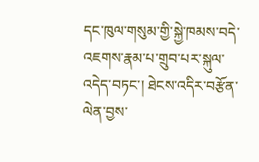དང་ཁུལ་གསུམ་གྱི་སྐྱེ་ཁམས་བདེ་འཇགས་རྣམ་པ་གྲུབ་པར་སྐུལ་འདེད་བཏང་། ཐེངས་འདིར་བརྩོན་ལེན་བྱས་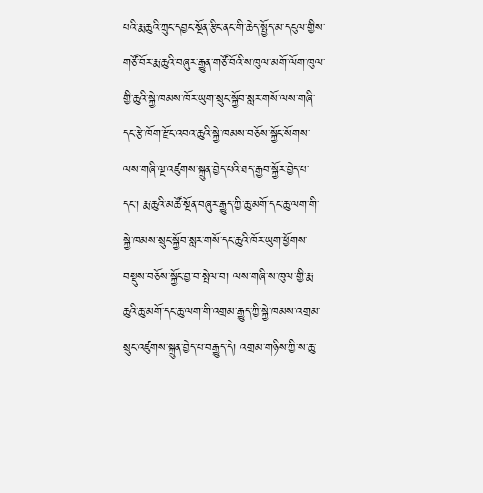པའི་རྨ་ཆུའི་ཀྲུང་དབྱང་སྔོན་རྩིང་ནང་གི་ཆེད་སྤྱོད་མ་དངུལ་གྱིས་གཙོ་བོར་རྨ་ཆུའི་བཞུར་རྒྱུན་གཙོ་བོའི་ས་ཁུལ་མགོ་ལོག་ཁུལ་གྱི་ཆུའི་སྐྱེ་ཁམས་ཁོར་ཡུག་སྲུང་སྐྱོབ་སླར་གསོ་ལས་གཞི་དང་རྩེ་ཁོག་རྫོང་འབའ་ཆུའི་སྐྱེ་ཁམས་བཅོས་སྐྱོང་སོགས་ལས་གཞི་ལྔ་འཛུགས་སྐྲུན་བྱེད་པའི་ཐད་རྒྱབ་སྐྱོར་བྱེད་པ་དང་། རྨ་ཆུའི་མཚོ་སྔོན་བཞུར་རྒྱུད་ཀྱི་ཆུ་མགོ་དང་ཆུ་ལག་གི་སྐྱེ་ཁམས་སྲུང་སྐྱོབ་སླར་གསོ་དང་ཆུའི་ཁོར་ཡུག་ཕྱོགས་བསྡུས་བཅོས་སྐྱོང་བྱ་བ་སྤེལ་བ། ལས་གཞི་ས་ཁུལ་གྱི་རྨ་ཆུའི་ཆུ་མགོ་དང་ཆུ་ལག་གི་འགྲམ་རྒྱུད་ཀྱི་སྐྱེ་ཁམས་འགྲམ་སྲུང་འཛུགས་སྐྲུན་བྱེད་པ་བརྒྱུད་དེ། འགྲམ་གཉིས་ཀྱི་ས་ཆུ་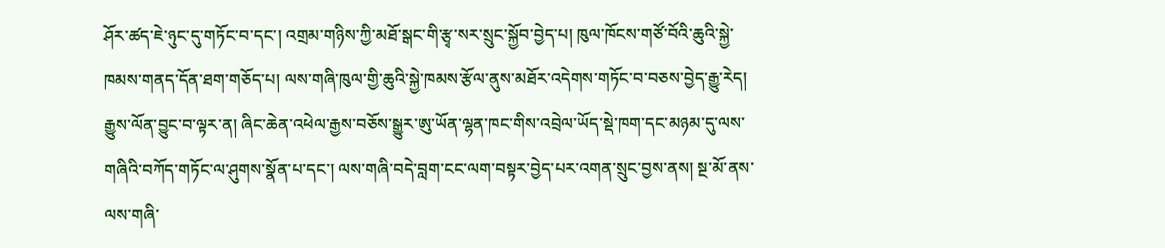ཤོར་ཚད་ཇེ་ཉུང་དུ་གཏོང་བ་དང་། འགྲམ་གཉིས་ཀྱི་མཐོ་སྒང་གི་རྩྭ་སར་སྲུང་སྐྱོབ་བྱེད་པ། ཁུལ་ཁོངས་གཙོ་བོའི་ཆུའི་སྐྱེ་ཁམས་གནད་དོན་ཐག་གཅོད་པ། ལས་གཞི་ཁུལ་གྱི་ཆུའི་སྐྱེ་ཁམས་རྩོལ་ནུས་མཐོར་འདེགས་གཏོང་བ་བཅས་བྱེད་རྒྱུ་རེད།
རྒྱུས་ལོན་བྱུང་བ་ལྟར་ན། ཞིང་ཆེན་འཕེལ་རྒྱས་བཅོས་སྒྱུར་ཨུ་ཡོན་ལྷན་ཁང་གིས་འབྲེལ་ཡོད་སྡེ་ཁག་དང་མཉམ་དུ་ལས་གཞིའི་བཀོད་གཏོང་ལ་ཤུགས་སྣོན་པ་དང་། ལས་གཞི་བདེ་བླག་ངང་ལག་བསྟར་བྱེད་པར་འགན་སྲུང་བྱས་ནས། སྔ་མོ་ནས་ལས་གཞི་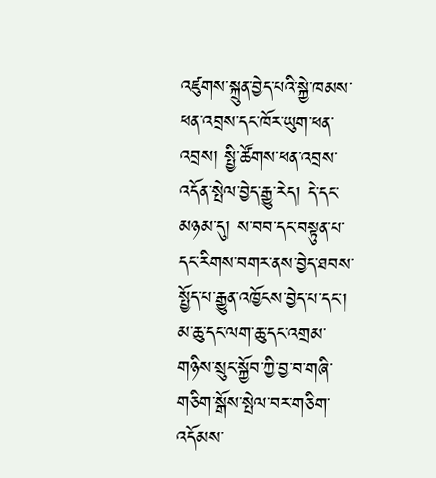འཛུགས་སྐྲུན་བྱེད་པའི་སྐྱེ་ཁམས་ཕན་འབྲས་དང་ཁོར་ཡུག་ཕན་འབྲས། སྤྱི་ཚོགས་ཕན་འབྲས་འདོན་སྤེལ་བྱེད་རྒྱུ་རེད། དེ་དང་མཉམ་དུ། ས་བབ་དང་བསྟུན་པ་དང་རིགས་བགར་ནས་བྱེད་ཐབས་སྤྱོད་པ་རྒྱུན་འཁྱོངས་བྱེད་པ་དང་། མ་ཆུ་དང་ལག་ཆུ་དང་འགྲམ་གཉིས་སྲུང་སྐྱོབ་ཀྱི་བྱ་བ་གཞི་གཅིག་སྒོས་སྤེལ་བར་གཅིག་འདོམས་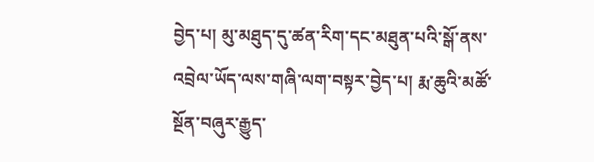བྱེད་པ། མུ་མཐུད་དུ་ཚན་རིག་དང་མཐུན་པའི་སྒོ་ནས་འབྲེལ་ཡོད་ལས་གཞི་ལག་བསྟར་བྱེད་པ། རྨ་ཆུའི་མཚོ་སྔོན་བཞུར་རྒྱུད་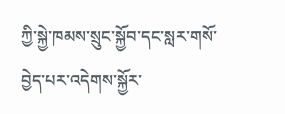ཀྱི་སྐྱེ་ཁམས་སྲུང་སྐྱོབ་དང་སླར་གསོ་བྱེད་པར་འདེགས་སྐྱོར་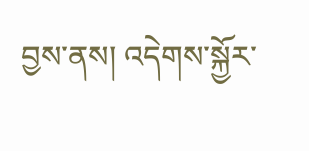བྱས་ནས། འདེགས་སྐྱོར་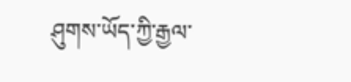ཤུགས་ཡོད་ཀྱི་རྒྱལ་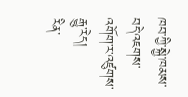ཁབ་ཀྱི་སྐྱེ་ཁམས་བདེ་འཇགས་འགོག་ར་འཛུགས་རྒྱུ་རེད།
རིན་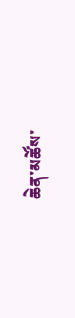ཆེན་མཚོས་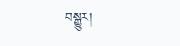བསྒྱུར།